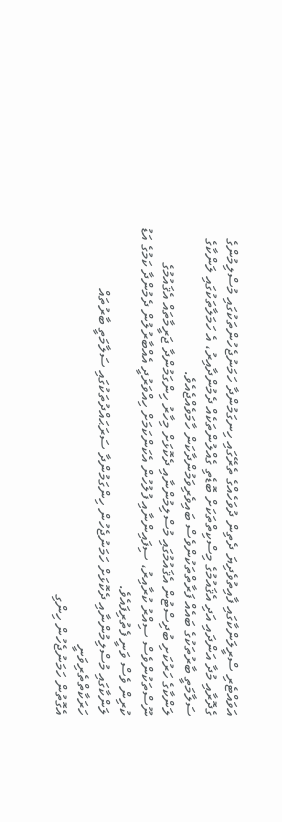އަވައްޓެރި ސްރީލަންކާގައި ފާއިތުވެދިޔަ ދެތިން ދުވަހެއްގެ ތެރޭގައި ހިނގަމުންދާ ހަމަނުޖެހުންތަކުގައި މުސްލިމުންގެ ގެދޮރާއި މުދާ އަންދައި އަދި އެޤައުމުގެ މިސްކިތްތަކަށް ބޮޑެތި ގެއްލުންތަކެއް ދެމުންދާއިރު، އެ ހަމަލާތަކުގައި ލަންކާގެ ސަލާމަތީ ބާރުތަކުގެ ބައެއް ފަރާތްތަކުންވެސް ބައިވެރިވަމުންދާކަން ހާމަވެއްޖެއެވެ.
ލަންކާގެ ހަރުކަށި ބުދިސްޓުން އެޤައުމުގައި މުސްލިމުންނާއި ދެކޮޅަށް މިހާރު ހިންގަމުންދާ ޖަރީމާތައް އެޤައުމުގެ ނޫސްތަކުންވެސް ސިއްރު ކުރާއިރު، ސިފައިންނާއި ފުލުހުން އެކަންކަމަށް ހިއްވަރުދީ އެއްބާރުލުން ދެމުންދާ ކަމުގެ އަޑު ކުރިން ވެސް ވަނީ ފެތުރިފައެވެ.
ލަންކާގައި މުސްލިމުންނާއި ދެކޮޅަށް ހަމަނުޖެހުން ހިންގަމުންދާ ސަރަޙައްދުތަކުގައި ސަލާމަތީ ބާރުތައް ހަރަކާތްތެރިވަނީ
އެގޮތުން ހަމަނުޖެހުން ހިންގި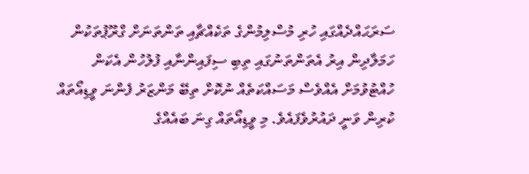ސަރަޙައްދެއްގައި ހުރި މުސްލިމުންގެ ތަކެއްޗާއި ތަންތަނަށް ގްރޫޕުތަކުން ހަމަލާދިން އިރު އެތަންތަނުގައި ތިބި ސިފައިންނާއި ފުލުހުން އެކަން ހުއްޓުވުމަށް އެއްވެސް މަސައްކަތެއް ނުކޮށް ތިބޭ މަންޒަރު ފެންނަ ވީޑިއޯތައް ކުރިން ވަނީ ދައުރުވެފައެވެ. މި ވީޑިއޯތައް ގިނަ ބައެއްގެ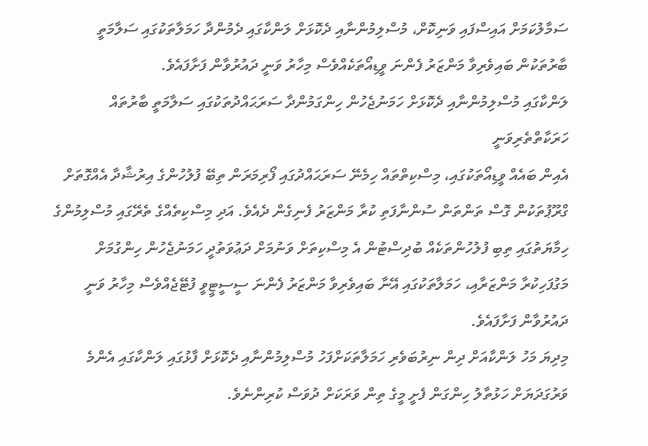ސަމާލުކަމަށް އައިސްފައި ވަނިކޮށް، މުސްލިމުންނާއި ދެކޮޅަށް ލަންކާގައި ދެމުންދާ ހަމަލާތަކުގައި ސަލާމަތީ ބާރުތަކުން ބައިވެރިވާ މަންޒަރު ފެންނަ ވީޑިއޯތަކެއްވެސް މިހާރު ވަނީ ދައުރުވާން ފަށާފައެވެ.
ލަންކާގައި މުސްލިމުންނާއި ދެކޮޅަށް ހަމަނުޖެހުން ހިންގަމުންދާ ސަރަޙައްދުތަކުގައި ސަލާމަތީ ބާރުތައް ހަރަކާތްތެރިވަނީ
އެއިން ބައެއް ވީޑިއޯތަކުގައި، މިސްކިތްތައް ހިމެނޭ ސަރަޙައްދުގައި ފޯރިމަރަން ތިބޭ ފުލުހުންގެ އިރުޝާދާ އެއްގޮތަށް ގްރޫޕުތަކުން ގޮސް ތަންތަން ސުންނާފަތި ކުރާ މަންޒަރު ފެނިގެން ދެއެވެ. އަދި މިސްކިތެއްގެ ތެރޭގައި މުސްލިމުންގެ ހިމާޔަތުގައި ތިބި ފުލުހުންތަކެއް ބުދިސްޓުން އެ މިސްކިތަށް ވަނުމަށް ދަޢުވަތުދީ ހަމަނުޖެހުން ހިންގުމަށް މަގުފަހިކުރާ މަންޒަރާއި، ހަމަލާތަކުގައި އޭނާ ބައިވެރިވާ މަންޒަރު ފެންނަ ސީސީޓީވީ ފުޓޭޖެއްވެސް މިހާރު ވަނީ ދައުރުވާން ފަށާފައެވެ.
މިދިޔަ މަހު ލަންކާއަށް ދިން ނިރުބަވެރި ހަމަލާތަކަށްފަހު މުސްލިމުންނާއި ދެކޮޅަށް ފާޅުގައި ލަންކާގައި އެންމެ ވަރުގަދަޔަށް ހަޅުތާލު ހިންގަން ފެށީ މީގެ ތިން ވަރަކަށް ދުވަސް ކުރިންނެވެ.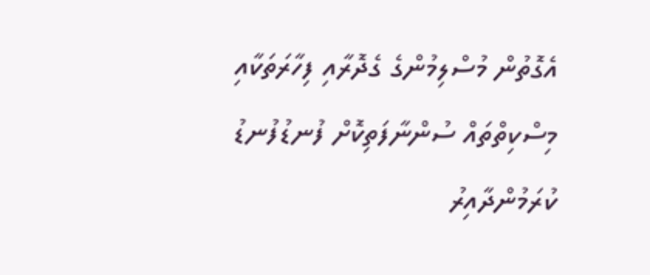އެގޮތުން މުސްލިމުންގެ ގެދޮރާއި ފިހާރަތަކާއި މިސްކިތްތައް ސުންނާފަތިކޮށް ފުނޑުފުނޑު ކުރަމުންދާއިރު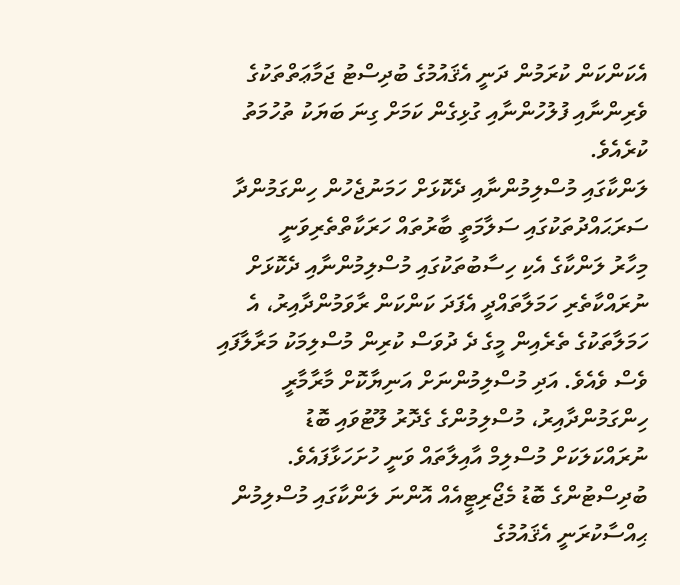އެކަންކަން ކުރަމުން ދަނީ އެޤައުމުގެ ބުދިސްޓު ޖަމާޢަތްތަކުގެ ވެރިންނާއި ފުލުހުންނާއި ގުޅިގެން ކަމަށް ގިނަ ބަޔަކު ތުހުމަތު ކުރެއެވެ.
ލަންކާގައި މުސްލިމުންނާއި ދެކޮޅަށް ހަމަނުޖެހުން ހިންގަމުންދާ ސަރަޙައްދުތަކުގައި ސަލާމަތީ ބާރުތައް ހަރަކާތްތެރިވަނީ
މިހާރު ލަންކާގެ އެކި ހިސާބުތަކުގައި މުސްލިމުންނާއި ދެކޮޅަށް ނުރައްކާތެރި ހަމަލާތައްދީ އެފަދަ ކަންކަން ރާވަމުންދާއިރު، އެ ހަމަލާތަކުގެ ތެރެއިން މީގެ ދެ ދުވަސް ކުރިން މުސްލިމަކު މަރާލާފައި ވެސް ވެއެވެ. އަދި މުސްލިމުންނަށް އަނިޔާކޮށް މާރާމާރީ ހިންގަމުންދާއިރު، މުސްލިމުންގެ ގެދޮރު ލޫޓުވައި ބޮޑު ނުރައްކަލަކަށް މުސްލިމް އާއިލާތައް ވަނީ ހުށަހަޅާފައެވެ.
ބުދިސްޓުންގެ ބޮޑު މެޖޯރިޓީއެއް އޮންނަ ލަންކާގައި މުސްލިމުން ޙިއްސާކުރަނީ އެޤައުމުގެ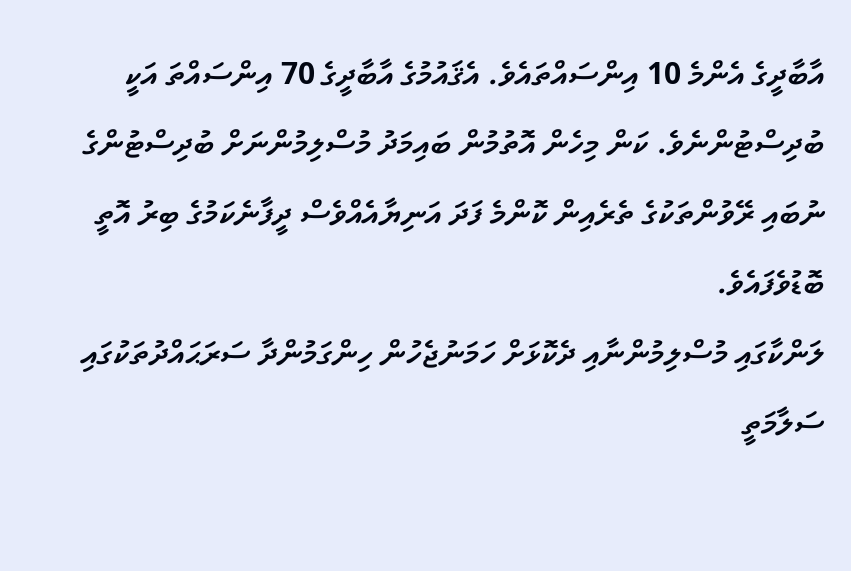އާބާދީގެ އެންމެ 10 އިންސައްތައެވެ. އެޤައުމުގެ އާބާދީގެ 70 އިންސައްތަ އަކީ ބުދިސްޓުންނެވެ. ކަން މިހެން އޮތުމުން ބައިމަދު މުސްލިމުންނަށް ބުދިސްޓުންގެ ނުބައި ރޭވުންތަކުގެ ތެރެއިން ކޮންމެ ފަދަ އަނިޔާއެއްވެސް ދީފާނެކަމުގެ ބިރު އޮތީ ބޮޑުވެފައެވެ.
ލަންކާގައި މުސްލިމުންނާއި ދެކޮޅަށް ހަމަނުޖެހުން ހިންގަމުންދާ ސަރަޙައްދުތަކުގައި ސަލާމަތީ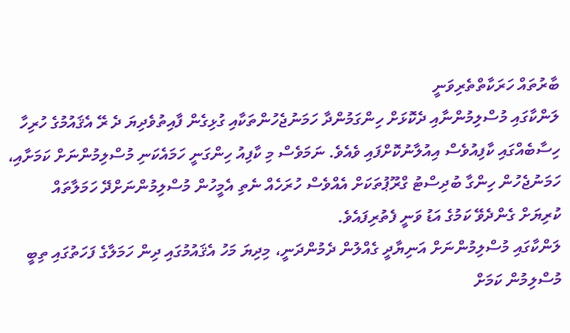ބާރުތައް ހަރަކާތްތެރިވަނީ
ލަންކާގައި މުސްލިމުންނާއި ދެކޮޅަށް ހިންގަމުންދާ ހަމަނުޖެހުންތަކާއި ގުޅިގެން ފާއިތުވެދިޔަ ދެ ރޭ އެޤައުމުގެ ހުރިހާ ހިސާބެއްގައި ކާފިއުވެސް އިއުލާނުކޮށްފައި ވެއެވެ. ނަމަވެސް މި ކާފިއު ހިންގަނީ ހަމައެކަނި މުސްލިމުންނަށް ކަމަށާއި، ހަމަނުޖެހުން ހިންގާ ބުދިސްޓު ގްރޫޕުތަކަށް އެއްވެސް ހުރަހެއް ނެތި އެމީހުން މުސްލިމުންނަށްދޭ ހަމަލާތައް ކުރިޔަށް ގެންދެވޭ ކަމުގެ އަޑު ވަނީ ފެތުރިފައެވެ.
ލަންކާގައި މުސްލިމުންނަށް އަނިޔާދީ ގެއްލުން ދެމުންދަނީ، މިދިޔަ މަހު އެޤައުމުގައި ދިން ހަމަލާގެ ފަހަތުގައި ތިބީ މުސްލިމުން ކަމަށް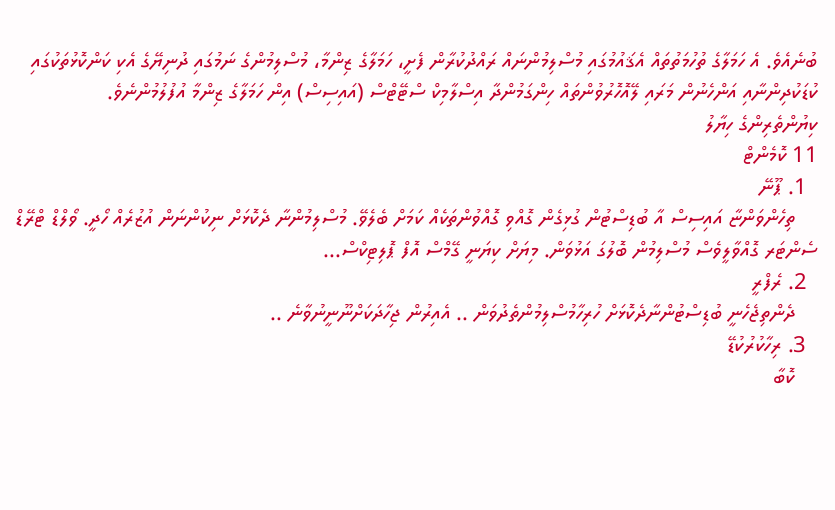ބުނެއެވެ. އެ ހަމަލާގެ ތުހުމަތުތައް އެޤައުމުގައި މުސްލިމުންނައް ރައްދުކުރާން ފެށީ، ހަމަލާގެ ޒިންމާ، މުސްލިމުންގެ ނަމުގައި ދުނިޔޭގެ އެކި ކަންކޮޅުތަކުގައި ކުޑަކުދިންނާއި އަންހެނުން މަރައި ލޭއޮހޮރުވުންތައް ހިންގަމުންދާ އިސްލާމިކް ސްޓޭޓްސް (އައިސިސް) އިން ހަމަލާގެ ޒިންމާ އުފުލުމުންނެވެ.
ކިޔުންތެރިންގެ ހިޔާލު
11 ކޮމެންޓް
  1. ޕޫނޭ
    ތިހެންވަންޏާ އައިސިސް އާ ބުޑިސްޓުން ގުޅިގެން ގޮއްވި ގޮއްވުންތަކެއް ކަމަށް ބެލެވޭ. މުސްލިމުންނާ ދެކޮޅަށް ނިކުންނަން އުޒުރެއް ހޯދީ. ވޯލްޑް ޓްރޭޑް ސެންޓަރ ގޮއްވާލީވެސް މުސްލިމުން ބޮލުގަ އަޅުވަން. މިޔަށް ކިޔަނީ ގޭމްސް އޮފް ޕޮލިޓިކްސް...
  2. ރެފްރީ
    ދެންތިޖެހެނީ ބުޑިސްޓުންނާދެކޮޅަށް ހުރިހާމުސްލިމުންތެދުވަން .. އެއިރުން ޖިހާދަކަށްނޫނީނުވާނެ ..
  3. ރިހާކުރުކުޑޭ
    ކޮބާ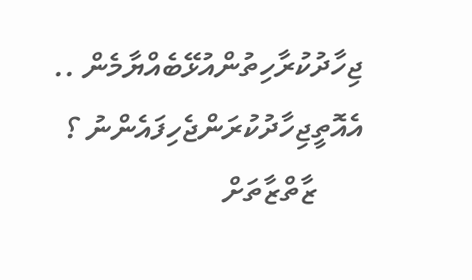ޖިހާދުކުރާހިތުންއުޅޭބެއްޔާމެން .. އެއޮތީޖިހާދުކުރަންޖެހިފައެންނު ؟
      ޒާތްޒާތަށް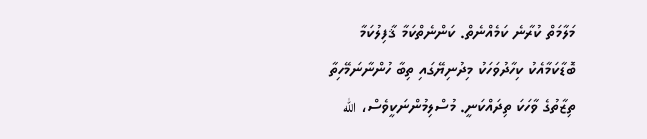މަލާމަތް ކުރާނެ ކަމެއްނެތް. ކަންނެތްކަމާ ޤާފިލުކަމާ ބޮޑާކަމާއެކު ކިހާދުވަހަކު މިދުނިޔޭގައި ތިބާ ހުންނާނަމޭހިތާ ތިޒާތުގެ ވާހަކަ ތިދައްކަނީ. މުސްލިމުންނަކީވެސް، الله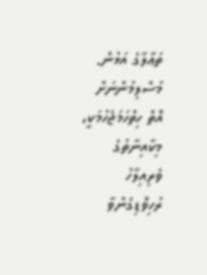ތަޢާލާގެ އަޅުން. މުސްލިމުންނަށް އޮތް ހިތްހަމަޖެހުމަކީ، މިކާއިނާތުގެ ވެރިއިލާހު ރުހިވޮޑިގެންވާ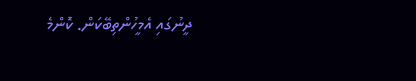ދީނުގައި އެމީހުންތިބޭކަން. ކޮންމެ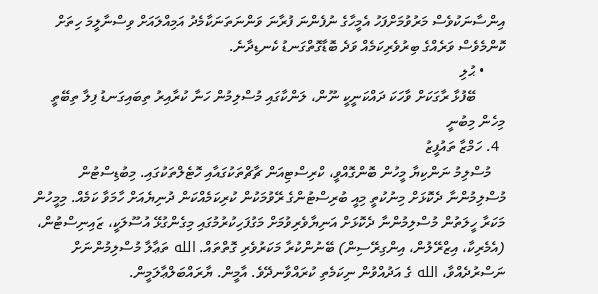އިންސާނަކުވެސް މަރުވުމަށްފަހު އެމީހާގެ ނުފެންނަ ފުރާނަ ވަންނަތަނަކާމެދު އަމިއްލައަށް ވިސްނާލީމަ ހިތަށް ކޮންމެވެސް ވަރެއްގެ ބިރުވެރިކަމެއް ވަދެ ބޮޑާގޮތްގަނޑު ކެނޑިދާނެ.
      • ޙުލި
        ބޭފުޅާ ރާގަކަށް ވާހަކަ ދައްކަނީކީ ނޫން، ލަންކާގައި މުސްލިމުން ހަނާ ކުރާއިރު ތިބައިގަނޑު ފިލާ ތިބޭތީ މިހެން މިބުނީ
  4. ހަމްޒާ ތައުފީޒު
    މުސްލިމު ނަންކިޔާ މީހުން ބޮންގޮއްވީ، ކްރިސްޓިއަން ޗާޗްތަކުގައާއި ހޮޓެލްތަކުގައި. މިބުޑިސްޓުން މުސްލިމުންނާ ދެކޮޅަށް މިނުކުތީ މިއީ ބުރިސްޓުންގެ ރޭވުމަކުން ކުރިކަމެއްކަން ދުނިޔެއަށް ހާމަވާ ކަމެއް. މިމީހުން މަކަރާ ހީލަތުން މުސްލިމުންނާ ދެކޮޅަށް އަނިޔާވެރިވުމަށް މަގުފަހިކުރުމުގައި މިގެންގުޅޭ އުސޫލަކީ، ޒައިނިސްޓުން، (އެމެރިކާ، އިޒްރޭލުން، އިންގިރޭސިން) ބޭނުންކުރާ މަކަރުވެރި ގޮތްތައް. الله ތަޢާލާ މުސްލިމުންނަށް ނަސްރުދެއްވާ، الله ގެ އަދުއްވުން ނިކަމެތި ކުރައްވާނދޭވެ. އާމީން. ޔާރައްބަލްޢާލަމީން.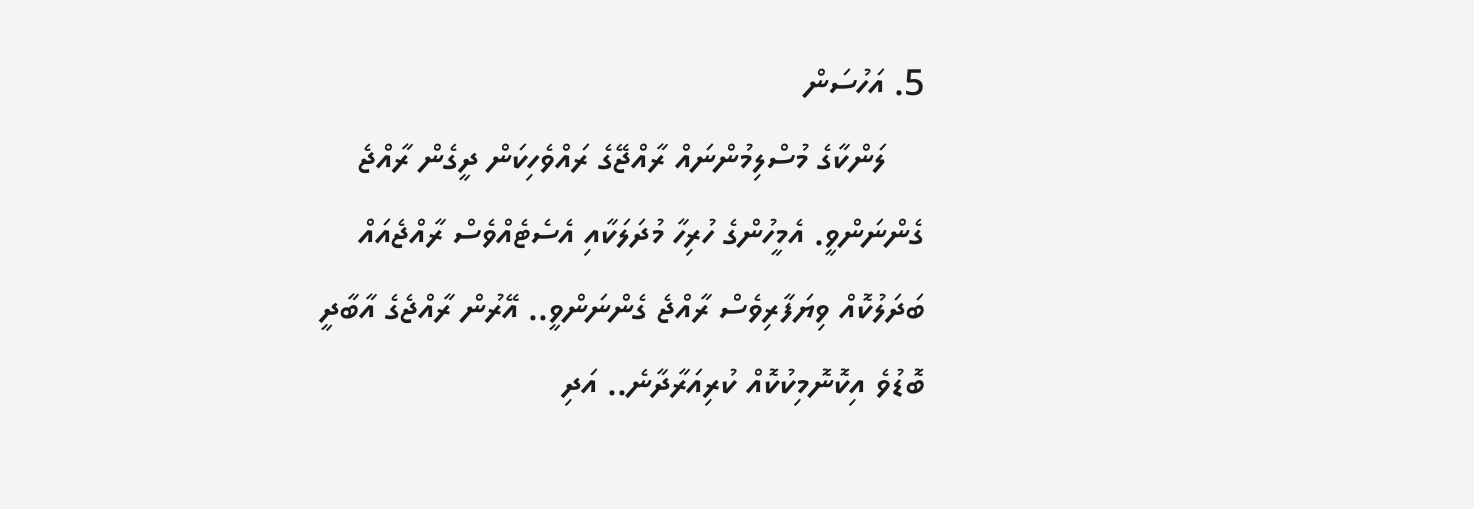5. އަހުސަން
    ލަންކާގެ މުސްލިމުންނައް ރާއްޖޭގެ ރައްވެހިކަން ދީގެން ރާއްޖެ ގެންނަންވީ. އެމީހުންގެ ހުރިހާ މުދަލަކާއި އެސެޓެއްވެސް ރާއްޖެއައް ބަދަލުކޮއް ވިޔަފާރިވެސް ރާއްޖެ ގެންނަންވީ.. އޭރުން ރާއްޖެގެ އާބާދީ ބޮޑުވެ އިކޮނޮމިކުކޮއް ކުރިއަރާދާނެ.. އަދި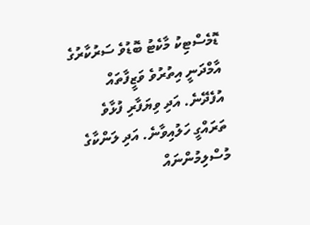ޑޮމެސްޓިކު މާކެޓު ބޮޑުވެ ސަރުކާރުގެ އާމްދަނީ އިތުރުވެ ވަޒީފާތައް އުފެދޭނެ. އަދި ވިޔަފާރި ފުޅާވެ ތަރައްގީ ހަލުއިވާނެ. އަދި ލަންކާގެ މުސްލިމުންނައް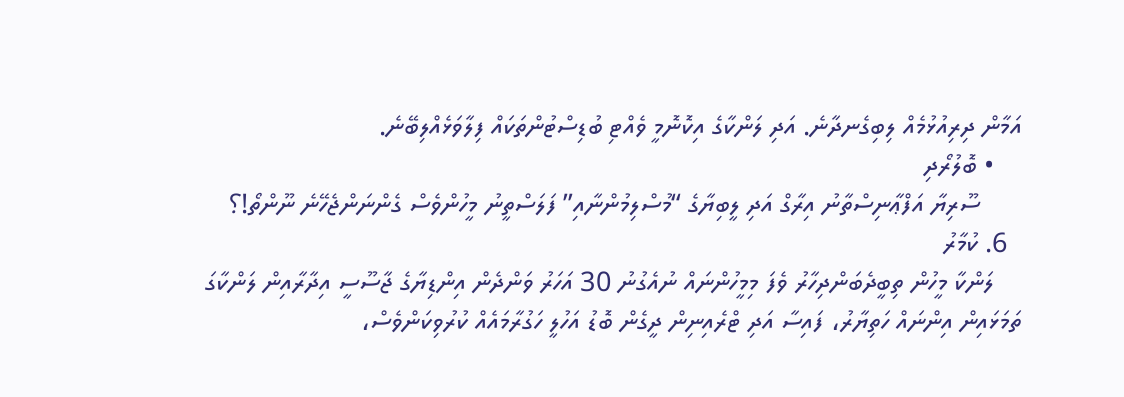އަމާން ދިރިއުޅުމެއް ލިބިގެނދާނެ. އަދި ލަންކާގެ އިކޮނޮމީ ވެއްޓި ބުޑިސްޓުންތަކައް ފިލާވަޅެއްލިބޭނެ.
    • ބޮލުރޯދި
      ސޫރިޔާ އަފްޢާނިސްތާނު އިރާގް އަދި ލީބިޔާގެ “މުސްލިމުންނާއި” ފަލަސްތީނު މީހުންވެސް ގެންނަންޖެހޭނެ ނޫންތޯ!؟
  6. ކުމާރު
    ލަންކާ މީހުން ތިބީދެބަންދިހާރު ވެފަ މިމީހުންނައް ނުއެގުނު 30 އަހަރު ވަންދެން އިންޑިޔާގެ ޖާސޫސީ އިދާރާއިން ލަންކާގަ ތަމަޅައިން އިންނައް ހަތިޔާރު، ފައިސާ އަދި ޓްރެއިނިން ދީގެން ބޮޑު އަހުލީ ހަގުރާމައެއް ކުރުވިކަންވެސް،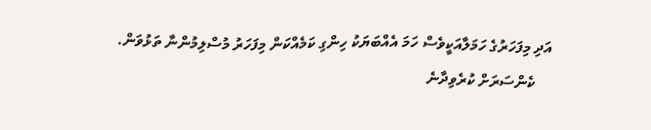އަދި މިފަހަރުގެ ހަމަލާއަކީވެސް ހަމަ އެއްބަޔަކު ހިންގި ކަމެއްކަން މިފަހަރު މުސްލިމުންނާ ތަޅުވަން.
    ކެންސަރަށް ކުރެވިދާނެ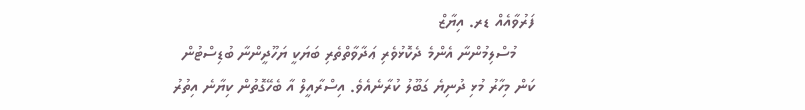ފަރުވާއެއް ޑރ. އިޔާޒް
    މުސްލިމުންނާ އެންމެ ދެކޮޅުވެރި ޢަދާވާތްތެރި ބަޔަކީ ޔަހޫދީންނާ ބުޑިސްޓުން ކަން މިހާރު މުޅި ދުނިޔެ ގަބޫލު ކުރާނެއެވެ. އިސްރާއީލް އާ ބެހޭގޮތުން ކިޔާނެ އިތުރު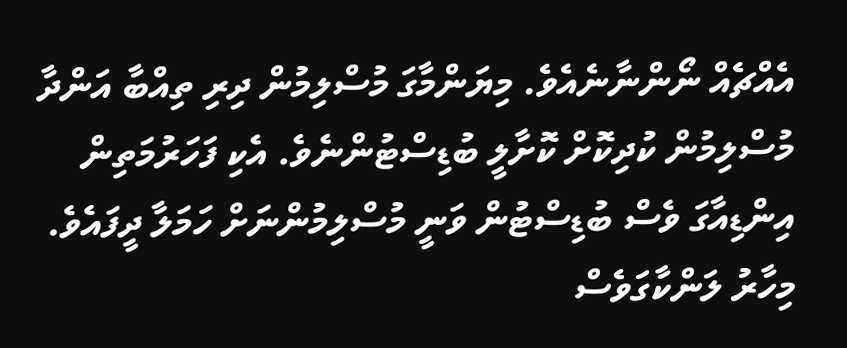އެއްޗެއް ނޯންނާނެއެވެ. މިޔަންމާގަ މުސްލިމުން ދިރި ތިއްބާ އަންދާ މުސްލިމުން ކުދިކޮށް ކޮށާލީ ބުޑިސްޓުންނެވެ. އެކި ފަހަރުމަތިން އިންޑިއާގަ ވެސް ބުޑިސްޓުން ވަނީ މުސްލިމުންނަށް ހަމަލާ ދީފައެވެ. މިހާރު ލަންކާގަވެސް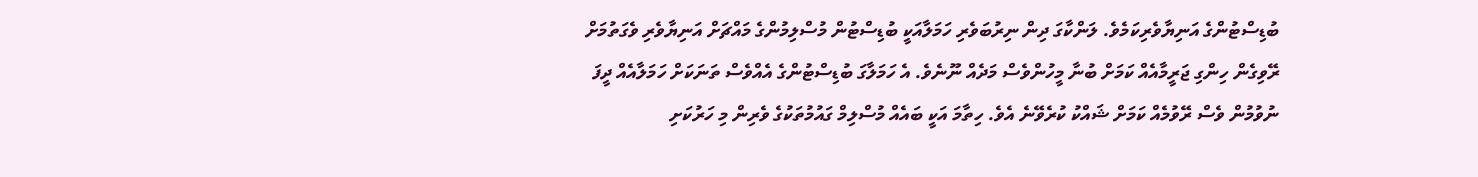ބުޑިސްޓުންގެ އަނިޔާވެރިކަމެވެ. ލަންކާގަ ދިން ނިރުބަވެރި ހަމަލާއަކީ ބުޑިސްޓުން މުސްލިމުންގެ މައްޗަށް އަނިޔާވެރި ވެގަތުމަށް ރޭވިގެން ހިންގި ޖަރީމާއެއް ކަމަށް ބުނާ މީހުންވެސް މަދެއް ނޫނެވެ. އެ ހަމަލާގަ ބުޑިސްޓުންގެ އެއްވެސް ތަނަކަށް ހަމަލާއެއް ދީފަ ނުވުމުން ވެސް ރޭވުމެއް ކަމަށް ޝައްކު ކުރެވޭނެ އެވެ. ހިތާމަ އަކީ ބައެއް މުސްލިމް ގައުމުތަކުގެ ވެރިން މި ހަރުކަށި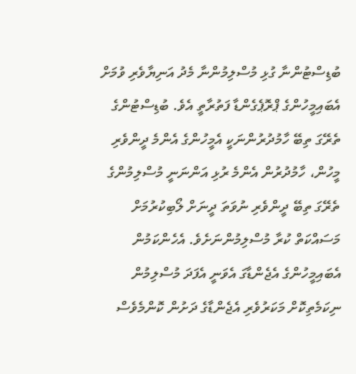ބުޑިސްޓުންނާ ގުޅި މުސްލިމުންނާ މެދު އަނިޔާވެރި ވުމަށް އެބައިމީހުންގެ ޕްރޮޕެގެންޑާ ފަތުރާތީ އެވެ. ބުޑިސްޓުންގެ ތެރޭގަ ތިބޭ ހާމުދުރުންނަކީ އެމީހުންގެ އެންމެ ދީންވެރި މީހުން، ހާމުދުރުން އެންމެ ރުޅި އަންނަނީ މުސްލިމުންގެ ތެރޭގަ ތިބޭ ދީންވެރި ނުވަތަ ދީނަށް ލޯބިކުރުމަށް މަސައްކަތް ކުރާ މުސްލިމުންނަށެވެ. އެހެންކަމުން އެބައިމީހުންގެ އެޖެންޑާގަ އެވަނީ އެފަދަ މުސްލިމުން ނިކަމެތިކޮށް މަކަރުވެރި އެޖެންޑާގެ ދަށުން ކޮންމެވެސް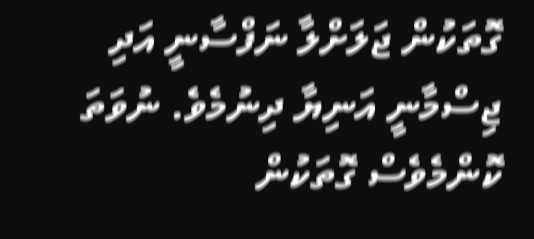ގޮތަކުން ޖަލަށްލާ ނަފްސާނީ އަދި ޖިސްމާނީ އަނިޔާ ދިނުމެވެ. ނުވަތަ ކޮންމެވެސް ގޮތަކުން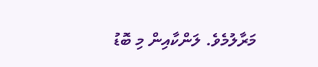މަރާލުމެވެ. ލަންކާއިން މި ބޮޑު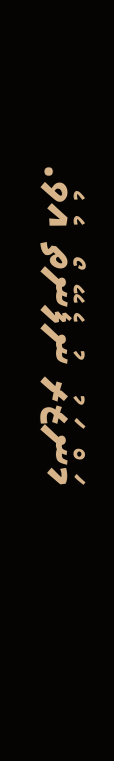މަންޒަރު ނުފެނޭތޯ އެވެ.